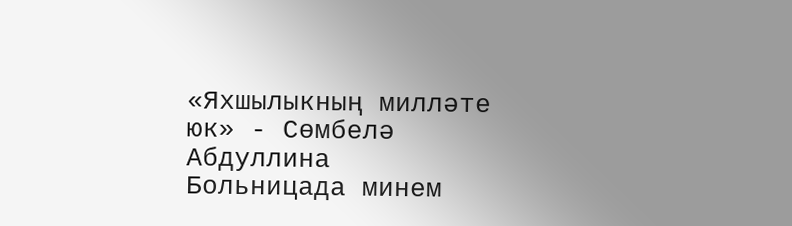«Яхшылыкның милләте юк» - Сөмбелә Абдуллина
Больницада минем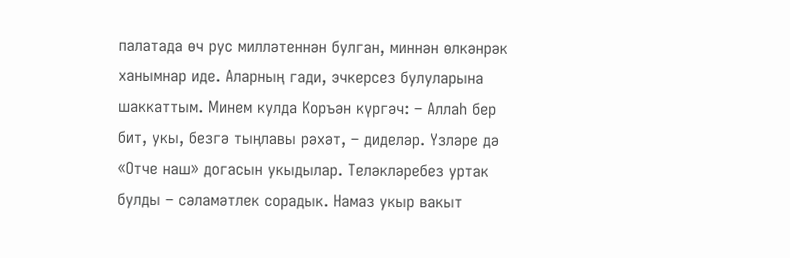палатада өч рус милләтеннән булган, миннән өлкәнрәк ханымнар иде. Аларның гади, эчкерсез булуларына шаккаттым. Минем кулда Коръән күргәч: – Аллаһ бер бит, укы, безгә тыңлавы рәхәт, – диделәр. Үзләре дә «Отче наш» догасын укыдылар. Теләкләребез уртак булды – сәламәтлек сорадык. Намаз укыр вакыт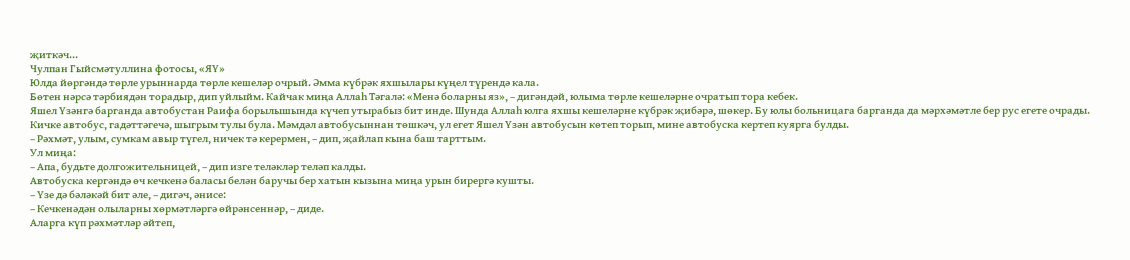җиткәч...
Чулпан Гыйсмәтуллина фотосы, «ЯҮ»
Юлда йөргәндә төрле урыннарда төрле кешеләр очрый. Әмма күбрәк яхшылары күңел түрендә кала.
Бөтен нәрсә тәрбиядән торадыр, дип уйлыйм. Кайчак миңа Аллаһ Тәгалә: «Менә боларны яз», – дигәндәй, юлыма төрле кешеләрне очратып тора кебек.
Яшел Үзәнгә барганда автобустан Раифа борылышында күчеп утырабыз бит инде. Шунда Аллаһ юлга яхшы кешеләрне күбрәк җибәрә, шөкер. Бу юлы больницага барганда да мәрхәмәтле бер рус егете очрады. Кичке автобус, гадәттәгечә, шыгрым тулы була. Мәмдәл автобусыннан төшкәч, ул егет Яшел Үзән автобусын көтеп торып, мине автобуска кертеп куярга булды.
– Рәхмәт, улым, сумкам авыр түгел, ничек тә керермен, – дип, җайлап кына баш тарттым.
Ул миңа:
– Апа, будьте долгожительницей, – дип изге теләкләр теләп калды.
Автобуска кергәндә өч кечкенә баласы белән баручы бер хатын кызына миңа урын бирергә кушты.
– Үзе дә бәләкәй бит әле, – дигәч, әнисе:
– Кечкенәдән олыларны хөрмәтләргә өйрәнсеннәр, – диде.
Аларга күп рәхмәтләр әйтеп,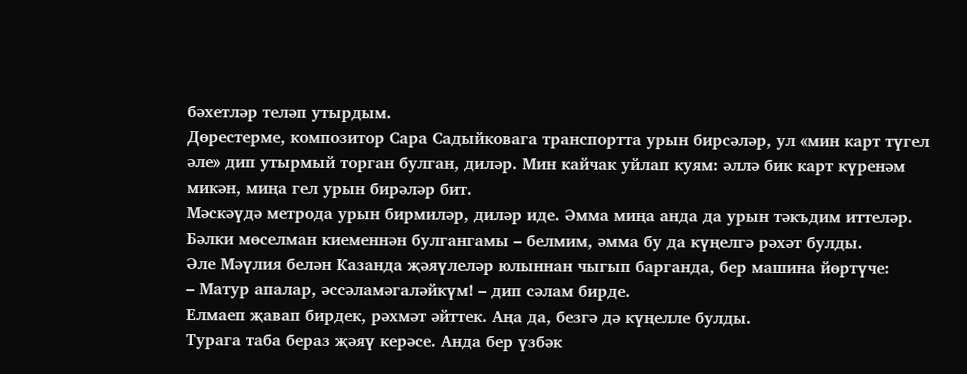бәхетләр теләп утырдым.
Дөрестерме, композитор Сара Садыйковага транспортта урын бирсәләр, ул «мин карт түгел әле» дип утырмый торган булган, диләр. Мин кайчак уйлап куям: әллә бик карт күренәм микән, миңа гел урын бирәләр бит.
Мәскәүдә метрода урын бирмиләр, диләр иде. Әмма миңа анда да урын тәкъдим иттеләр. Бәлки мөселман киеменнән булгангамы – белмим, әмма бу да күңелгә рәхәт булды.
Әле Мәүлия белән Казанда җәяүлеләр юлыннан чыгып барганда, бер машина йөртүче:
– Матур апалар, әссәламәгаләйкүм! – дип сәлам бирде.
Елмаеп җавап бирдек, рәхмәт әйттек. Аңа да, безгә дә күңелле булды.
Турага таба бераз җәяү керәсе. Анда бер үзбәк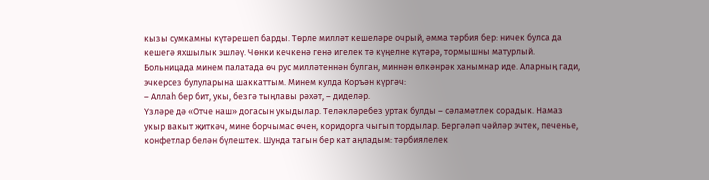кызы сумкамны күтәрешеп барды. Төрле милләт кешеләре очрый, әмма тәрбия бер: ничек булса да кешегә яхшылык эшләү. Чөнки кечкенә генә игелек тә күңелне күтәрә, тормышны матурлый.
Больницада минем палатада өч рус милләтеннән булган, миннән өлкәнрәк ханымнар иде. Аларның гади, эчкерсез булуларына шаккаттым. Минем кулда Коръән күргәч:
– Аллаһ бер бит, укы, безгә тыңлавы рәхәт, – диделәр.
Үзләре дә «Отче наш» догасын укыдылар. Теләкләребез уртак булды – сәламәтлек сорадык. Намаз укыр вакыт җиткәч, мине борчымас өчен, коридорга чыгып тордылар. Бергәләп чәйләр эчтек, печенье, конфетлар белән бүлештек. Шунда тагын бер кат аңладым: тәрбиялелек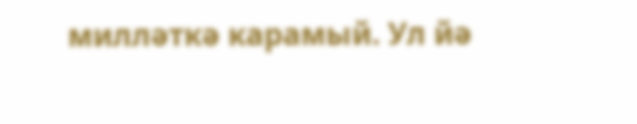милләткә карамый. Ул йә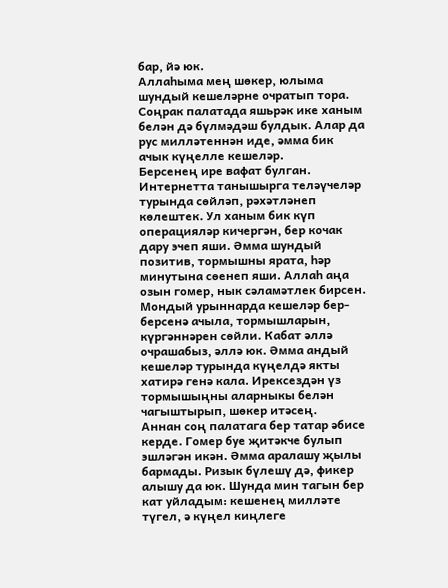бар, йә юк.
Аллаһыма мең шөкер, юлыма шундый кешеләрне очратып тора. Соңрак палатада яшьрәк ике ханым белән дә бүлмәдәш булдык. Алар да рус милләтеннән иде, әмма бик ачык күңелле кешеләр.
Берсенең ире вафат булган. Интернетта танышырга теләүчеләр турында сөйләп, рәхәтләнеп көлештек. Ул ханым бик күп операцияләр кичергән, бер кочак дару эчеп яши. Әмма шундый позитив, тормышны ярата, һәр минутына сөенеп яши. Аллаһ аңа озын гомер, нык сәламәтлек бирсен.
Мондый урыннарда кешеләр бер-берсенә ачыла, тормышларын, күргәннәрен сөйли. Кабат әллә очрашабыз, әллә юк. Әмма андый кешеләр турында күңелдә якты хатирә генә кала. Ирексездән үз тормышыңны аларныкы белән чагыштырып, шөкер итәсең.
Аннан соң палатага бер татар әбисе керде. Гомер буе җитәкче булып эшләгән икән. Әмма аралашу җылы бармады. Ризык бүлешү дә, фикер алышу да юк. Шунда мин тагын бер кат уйладым: кешенең милләте түгел, ә күңел киңлеге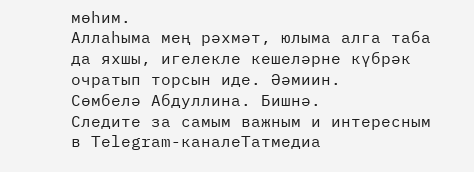мөһим.
Аллаһыма мең рәхмәт, юлыма алга таба да яхшы, игелекле кешеләрне күбрәк очратып торсын иде. Әәмиин.
Сөмбелә Абдуллина. Бишнә.
Следите за самым важным и интересным в Telegram-каналеТатмедиа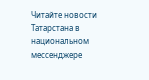Читайте новости Татарстана в национальном мессенджере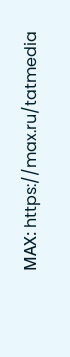MАХ: https://max.ru/tatmedia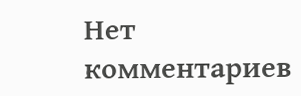Нет комментариев